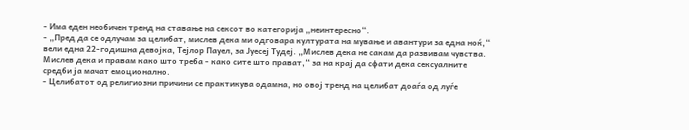- Има еден необичен тренд на ставање на сексот во категорија „неинтересно“.
- „Пред да се одлучам за целибат, мислев дека ми одговара културата на мување и авантури за една ноќ,“ вели една 22-годишна девојка, Тејлор Пауел, за Јуесеј Тудеј. „Мислев дека не сакам да развивам чувства. Мислев дека и правам како што треба - како сите што прават,“ за на крај да сфати дека сексуалните средби ја мачат емоционално.
- Целибатот од религиозни причини се практикува одамна, но овој тренд на целибат доаѓа од луѓе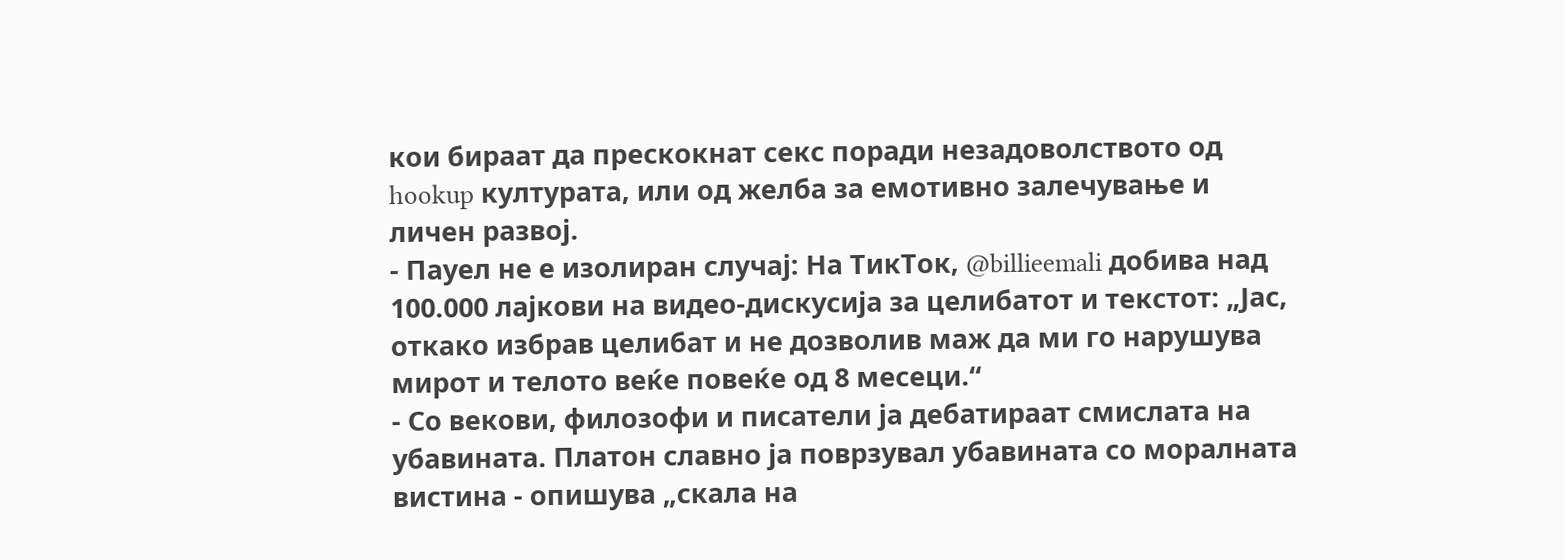кои бираат да прескокнат секс поради незадоволството од hookup културата, или од желба за емотивно залечување и личен развој.
- Пауел не е изолиран случај: На ТикТок, @billieemali добива над 100.000 лајкови на видео-дискусија за целибатот и текстот: „Јас, откако избрав целибат и не дозволив маж да ми го нарушува мирот и телото веќе повеќе од 8 месеци.“
- Со векови, филозофи и писатели ја дебатираат смислата на убавината. Платон славно ја поврзувал убавината со моралната вистина - опишува „скала на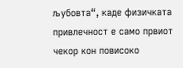љубовта“, каде физичката привлечност е само првиот чекор кон повисоко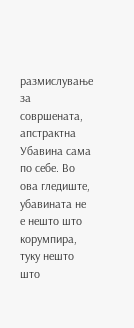размислување за совршената, апстрактна Убавина сама по себе. Во ова гледиште, убавината не е нешто што корумпира, туку нешто што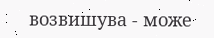возвишува - може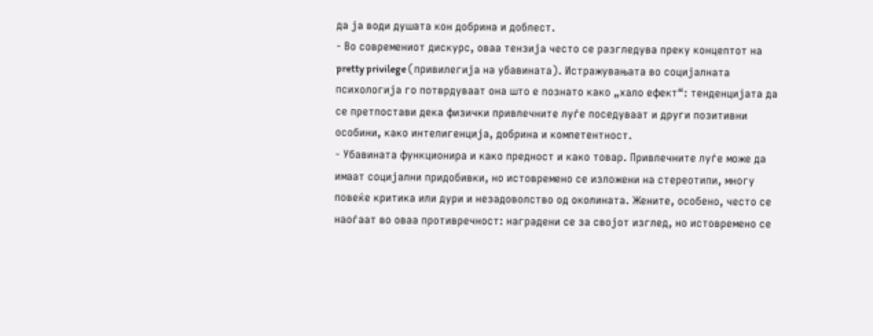да ја води душата кон добрина и доблест.
- Во современиот дискурс, оваа тензија често се разгледува преку концептот на pretty privilege (привилегија на убавината). Истражувањата во социјалната психологија го потврдуваат она што е познато како „хало ефект“: тенденцијата да се претпостави дека физички привлечните луѓе поседуваат и други позитивни особини, како интелигенција, добрина и компетентност.
- Убавината функционира и како предност и како товар. Привлечните луѓе може да имаат социјални придобивки, но истовремено се изложени на стереотипи, многу повеќе критика или дури и незадоволство од околината. Жените, особено, често се наоѓаат во оваа противречност: наградени се за својот изглед, но истовремено се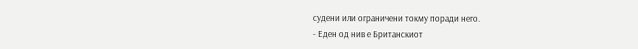судени или ограничени токму поради него.
- Еден од нив е Британскиот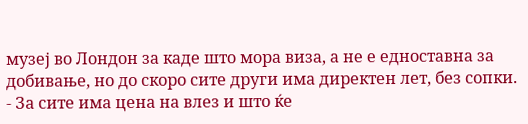музеј во Лондон за каде што мора виза, а не е едноставна за добивање, но до скоро сите други има директен лет, без сопки.
- За сите има цена на влез и што ќе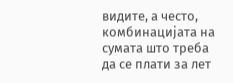видите, а често, комбинацијата на сумата што треба да се плати за лет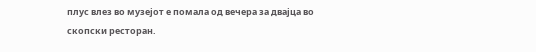плус влез во музејот е помала од вечера за двајца во скопски ресторан.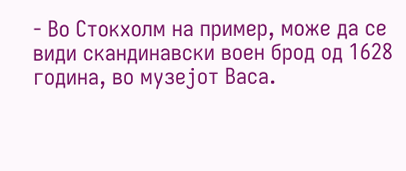- Во Стокхолм на пример, може да се види скандинавски воен брод од 1628 година, во музејот Васа.